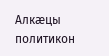Алкæцы политикон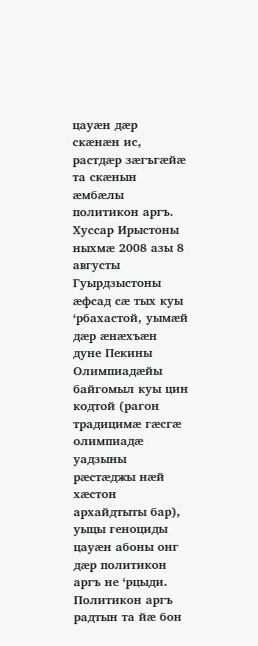цауæн дæр скæнæн ис, растдæр зæгъгæйæ та скæнын æмбæлы политикон аргъ. Хуссар Ирыстоны ныхмæ 2008 азы 8 августы Гуырдзыстоны æфсад сæ тых куы ‘рбахастой, уымæй дæр æнæхъæн дуне Пекины Олимпиадæйы байгомыл куы цин кодтой (рагон традицимæ гæсгæ олимпиадæ уадзыны рæстæджы нæй хæстон архайдтыты бар), уыцы геноциды цауæн абоны онг дæр политикон аргъ не ‘рцыди. Политикон аргъ радтын та йæ бон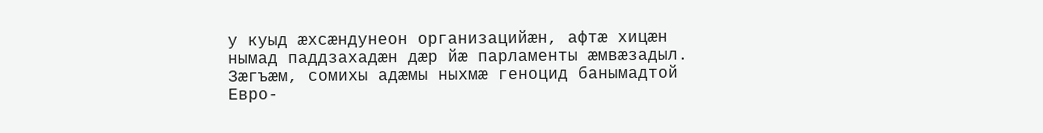у куыд æхсæндунеон организацийæн, афтæ хицæн нымад паддзахадæн дæр йæ парламенты æмвæзадыл. Зæгъæм, сомихы адæмы ныхмæ геноцид банымадтой Евро-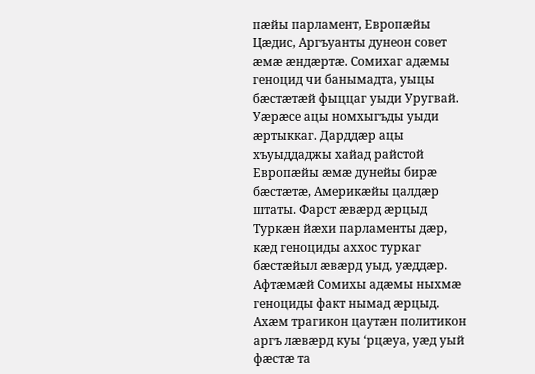пæйы парламент, Европæйы Цæдис, Аргъуанты дунеон совет æмæ æндæртæ. Сомихаг адæмы геноцид чи банымадта, уыцы бæстæтæй фыццаг уыди Уругвай. Уæрæсе ацы номхыгъды уыди æртыккаг. Дарддæр ацы хъуыддаджы хайад райстой Европæйы æмæ дунейы бирæ бæстæтæ, Америкæйы цалдæр штаты. Фарст æвæрд æрцыд Туркæн йæхи парламенты дæр, кæд геноциды аххос туркаг бæстæйыл æвæрд уыд, уæддæр.  Афтæмæй Сомихы адæмы ныхмæ геноциды факт нымад æрцыд. Ахæм трагикон цаутæн политикон аргъ лæвæрд куы ‘рцæуа, уæд уый фæстæ та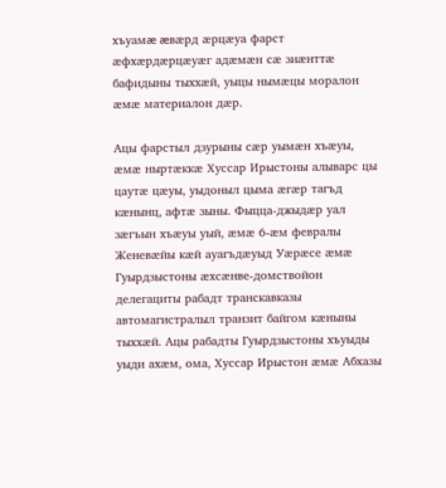хъуамæ æвæрд æрцæуа фарст æфхæрдæрцæуæг адæмæн сæ зиæнттæ бафидыны тыххæй, уыцы нымæцы моралон æмæ материалон дæр.

Ацы фарстыл дзурыны сæр уымæн хъæуы, æмæ ныртæккæ Хуссар Ирыстоны алыварс цы цаутæ цæуы, уыдоныл цыма æгæр тагъд кæнынц, афтæ зыны. Фыцца-джыдæр уал зæгъын хъæуы уый, æмæ 6-æм февралы Женевæйы кæй ауагъдæуыд Уæрæсе æмæ Гуырдзыстоны æхсæнве-домствойон делегациты рабадт транскавказы автомагистралыл транзит байгом кæныны тыххæй. Ацы рабадты Гуырдзыстоны хъуыды уыди ахæм, ома, Хуссар Ирыстон æмæ Абхазы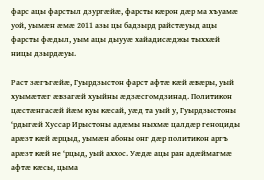фарс ацы фарстыл дзургæйæ, фарсты кæрон дæр ма хъуамæ уой, уымæн æмæ 2011 азы цы бадзырд райстæуыд ацы фарсты фæдыл, уым ацы дыууæ хайадисæджы тыххæй ницы дзырдæуы.

Раст зæгъгæйæ, Гуырдзыстон фарст афтæ кæй æвæры, уый хуымæтæг æвзагæй хуыйны æдзæсгомдзинад. Политикон цæстæнгасæй йæм куы кæсай, уæд та уый у, Гуырдзыстоны ‘рдыгæй Хуссар Ирыстоны адæмы ныхмæ цалдæр геноциды арæзт кæй æрцыд, уымæн абоны онг дæр политикон аргъ арæзт кæй не ‘рцыд, уый аххос. Уæдæ ацы ран адæймагмæ афтæ кæсы, цыма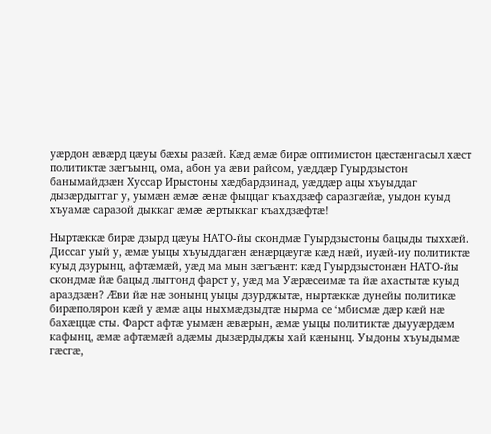уæрдон æвæрд цæуы бæхы разæй. Кæд æмæ бирæ оптимистон цæстæнгасыл хæст политиктæ зæгъынц, ома, абон уа æви райсом, уæддæр Гуырдзыстон банымайдзæн Хуссар Ирыстоны хæдбардзинад, уæддæр ацы хъуыддаг дызæрдыггаг у, уымæн æмæ æнæ фыццаг къахдзæф саразгæйæ, уыдон куыд хъуамæ саразой дыккаг æмæ æртыккаг къахдзæфтæ!

Ныртæккæ бирæ дзырд цæуы НАТО-йы скондмæ Гуырдзыстоны бацыды тыххæй. Диссаг уый у, æмæ уыцы хъуыддагæн æнæрцæугæ кæд нæй, иуæй-иу политиктæ куыд дзурынц, афтæмæй, уæд ма мын зæгъæнт: кæд Гуырдзыстонæн НАТО-йы скондмæ йæ бацыд лыггонд фарст у, уæд ма Уæрæсеимæ та йæ ахастытæ куыд араздзæн? Æви йæ нæ зонынц уыцы дзурджытæ, ныртæккæ дунейы политикæ бирæполярон кæй у æмæ ацы ныхмæдзыдтæ нырма се ‘мбисмæ дæр кæй нæ бахæццæ сты. Фарст афтæ уымæн æвæрын, æмæ уыцы политиктæ дыууæрдæм кафынц, æмæ афтæмæй адæмы дызæрдыджы хай кæнынц. Уыдоны хъуыдымæ гæсгæ,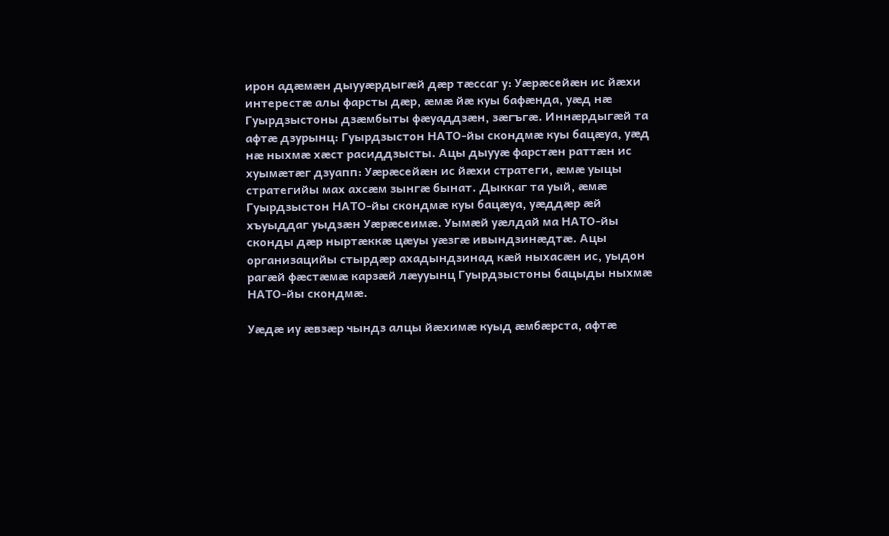ирон адæмæн дыууæрдыгæй дæр тæссаг у: Уæрæсейæн ис йæхи интерестæ алы фарсты дæр, æмæ йæ куы бафæнда, уæд нæ Гуырдзыстоны дзæмбыты фæуаддзæн, зæгъгæ. Иннæрдыгæй та афтæ дзурынц: Гуырдзыстон НАТО-йы скондмæ куы бацæуа, уæд нæ ныхмæ хæст расиддзысты. Ацы дыууæ фарстæн раттæн ис хуымæтæг дзуапп: Уæрæсейæн ис йæхи стратеги, æмæ уыцы стратегийы мах ахсæм зынгæ бынат. Дыккаг та уый, æмæ Гуырдзыстон НАТО-йы скондмæ куы бацæуа, уæддæр æй хъуыддаг уыдзæн Уæрæсеимæ. Уымæй уæлдай ма НАТО-йы сконды дæр ныртæккæ цæуы уæзгæ ивындзинæдтæ. Ацы организацийы стырдæр ахадындзинад кæй ныхасæн ис, уыдон рагæй фæстæмæ карзæй лæууынц Гуырдзыстоны бацыды ныхмæ НАТО-йы скондмæ.

Уæдæ иу æвзæр чындз алцы йæхимæ куыд æмбæрста, афтæ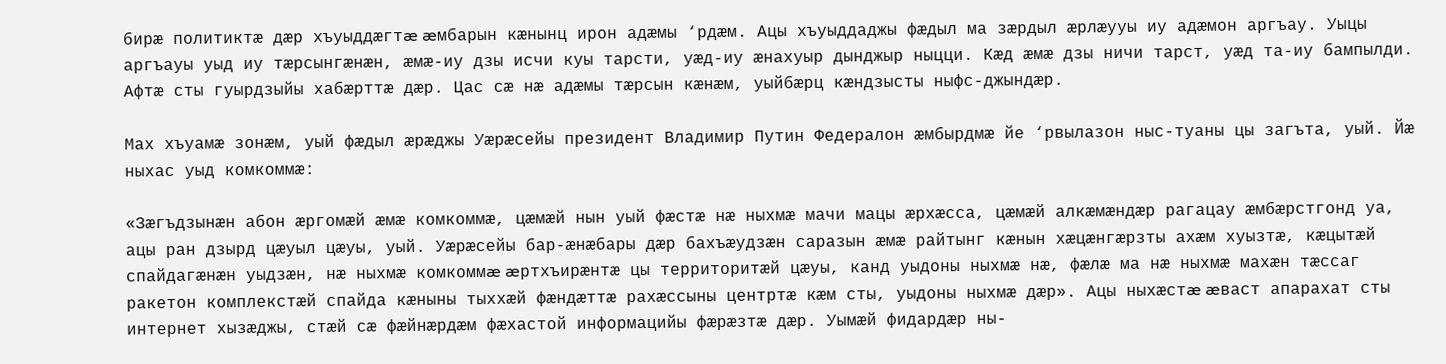бирæ политиктæ дæр хъуыддæгтæ æмбарын кæнынц ирон адæмы ‘рдæм. Ацы хъуыддаджы фæдыл ма зæрдыл æрлæууы иу адæмон аргъау. Уыцы аргъауы уыд иу тæрсынгæнæн, æмæ-иу дзы исчи куы тарсти, уæд-иу æнахуыр дынджыр ныцци. Кæд æмæ дзы ничи тарст, уæд та-иу бампылди. Афтæ сты гуырдзыйы хабæрттæ дæр. Цас сæ нæ адæмы тæрсын кæнæм, уыйбæрц кæндзысты ныфс-джындæр.

Мах хъуамæ зонæм, уый фæдыл æрæджы Уæрæсейы президент Владимир Путин Федералон æмбырдмæ йе ‘рвылазон ныс-туаны цы загъта, уый. Йæ ныхас уыд комкоммæ:

«Зæгъдзынæн абон æргомæй æмæ комкоммæ, цæмæй нын уый фæстæ нæ ныхмæ мачи мацы æрхæсса, цæмæй алкæмæндæр рагацау æмбæрстгонд уа, ацы ран дзырд цæуыл цæуы, уый. Уæрæсейы бар-æнæбары дæр бахъæудзæн саразын æмæ райтынг кæнын хæцæнгæрзты ахæм хуызтæ, кæцытæй спайдагæнæн уыдзæн, нæ ныхмæ комкоммæ æртхъирæнтæ цы территоритæй цæуы, канд уыдоны ныхмæ нæ, фæлæ ма нæ ныхмæ махæн тæссаг ракетон комплекстæй спайда кæныны тыххæй фæндæттæ рахæссыны центртæ кæм сты, уыдоны ныхмæ дæр». Ацы ныхæстæ æваст апарахат сты интернет хызæджы, стæй сæ фæйнæрдæм фæхастой информацийы фæрæзтæ дæр. Уымæй фидардæр ны-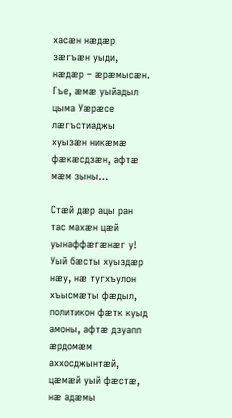хасæн нæдæр зæгъæн уыди, нæдæр – æрæмысæн. Гъе, æмæ уыйадыл цыма Уæрæсе лæгъстиаджы хуызæн никæмæ фæкæсдзæн, афтæ мæм зыны…

Стæй дæр ацы ран тас махæн цæй уынаффæгæнæг у! Уый бæсты хуыздæр нæу, нæ тугхъулон хъысмæты фæдыл, политикон фæтк куыд амоны, афтæ дзуапп æрдомæм аххосджынтæй, цæмæй уый фæстæ, нæ адæмы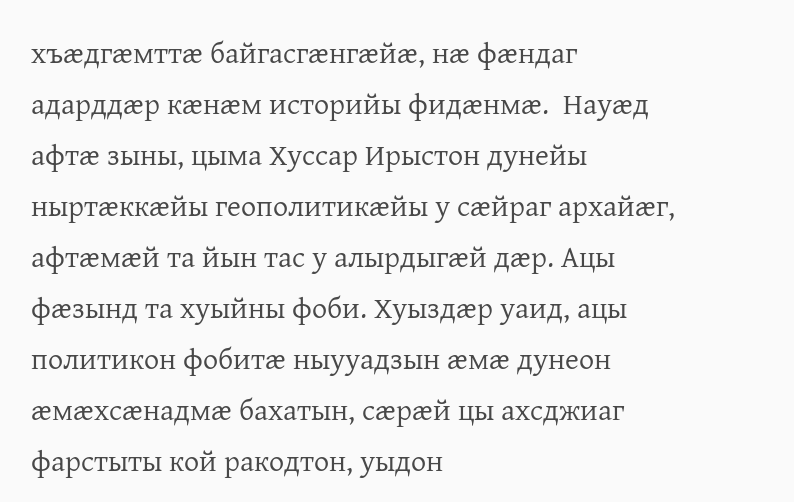хъæдгæмттæ байгасгæнгæйæ, нæ фæндаг адарддæр кæнæм историйы фидæнмæ.  Науæд афтæ зыны, цыма Хуссар Ирыстон дунейы ныртæккæйы геополитикæйы у сæйраг архайæг, афтæмæй та йын тас у алырдыгæй дæр. Ацы фæзынд та хуыйны фоби. Хуыздæр уаид, ацы политикон фобитæ ныууадзын æмæ дунеон æмæхсæнадмæ бахатын, сæрæй цы ахсджиаг фарстыты кой ракодтон, уыдон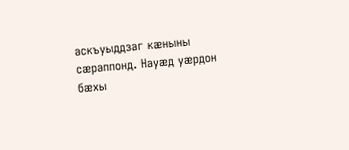аскъуыддзаг кæныны сæраппонд. Науæд уæрдон бæхы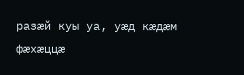разæй куы уа, уæд кæдæм фæхæццæ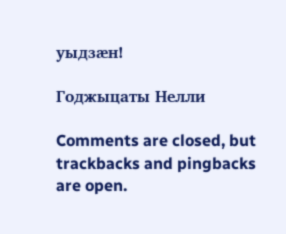уыдзæн!

Годжыцаты Нелли

Comments are closed, but trackbacks and pingbacks are open.